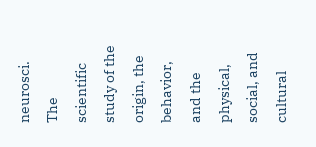neurosci. The scientific study of the origin, the behavior, and the physical, social, and cultural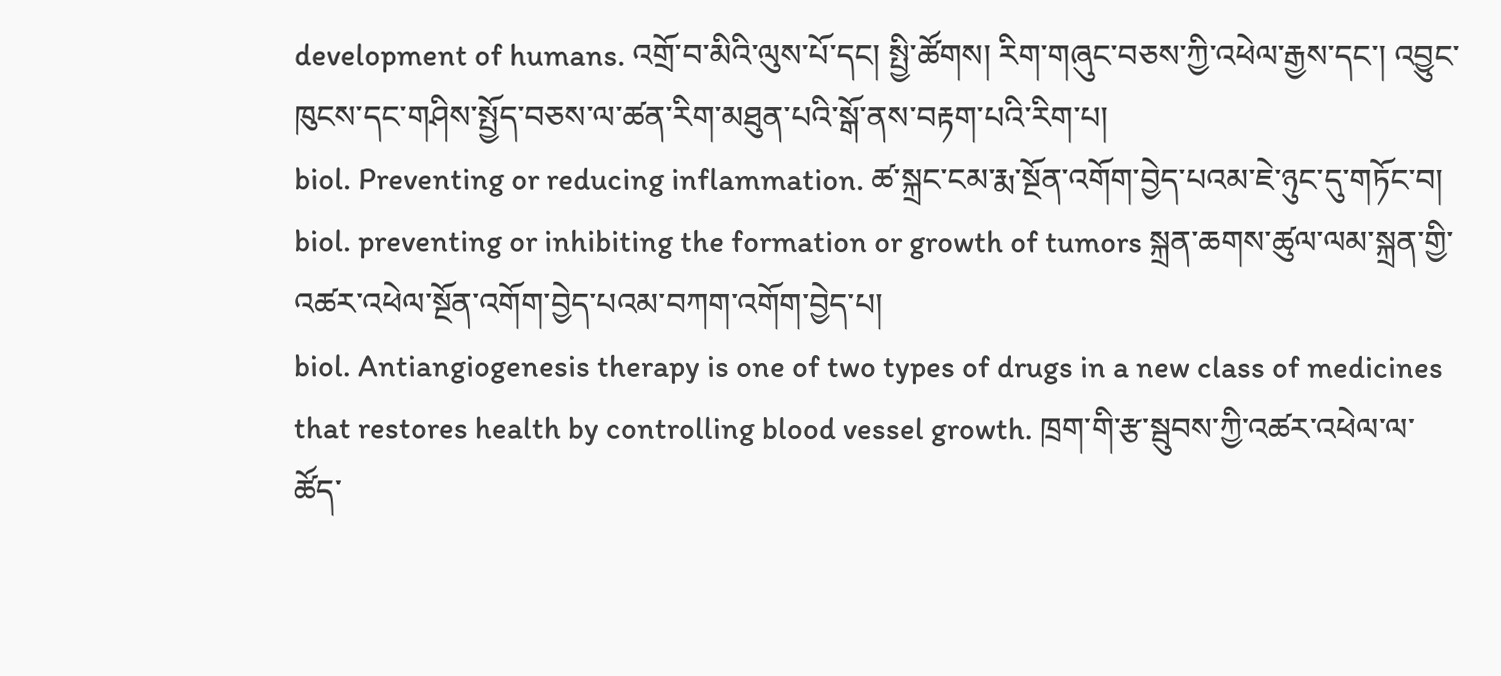development of humans. འགྲོ་བ་མིའི་ལུས་པོ་དང། སྤྱི་ཚོགས། རིག་གཞུང་བཅས་ཀྱི་འཕེལ་རྒྱས་དང་། འབྱུང་ཁུངས་དང་གཤིས་སྤྱོད་བཅས་ལ་ཚན་རིག་མཐུན་པའི་སྒོ་ནས་བརྟག་པའི་རིག་པ།
biol. Preventing or reducing inflammation. ཚ་སྐྲང་ངམ་རྨ་སྔོན་འགོག་བྱེད་པའམ་ཇེ་ཉུང་དུ་གཏོང་བ།
biol. preventing or inhibiting the formation or growth of tumors སྐྲན་ཆགས་ཚུལ་ལམ་སྐྲན་གྱི་འཚར་འཕེལ་སྔོན་འགོག་བྱེད་པའམ་བཀག་འགོག་བྱེད་པ།
biol. Antiangiogenesis therapy is one of two types of drugs in a new class of medicines that restores health by controlling blood vessel growth. ཁྲག་གི་རྩ་སྦུབས་ཀྱི་འཚར་འཕེལ་ལ་ཚོད་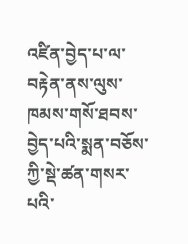འཛིན་བྱེད་པ་ལ་བརྟེན་ནས་ལུས་ཁམས་གསོ་ཐབས་བྱེད་པའི་སྨན་བཅོས་ཀྱི་སྡེ་ཚན་གསར་པའི་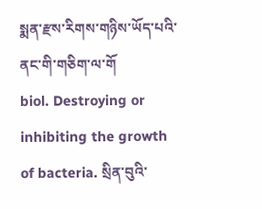སྨན་རྫས་རིགས་གཉིས་ཡོད་པའི་ནང་གི་གཅིག་ལ་གོ
biol. Destroying or inhibiting the growth of bacteria. སྲིན་བུའི་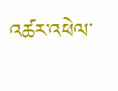འཚར་འཕེལ་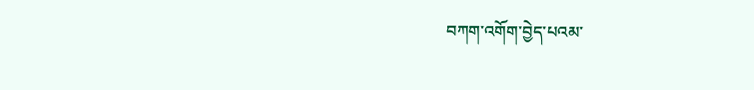བཀག་འགོག་བྱེད་པའམ་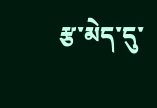རྩ་མེད་དུ་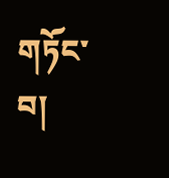གཏོང་བ།